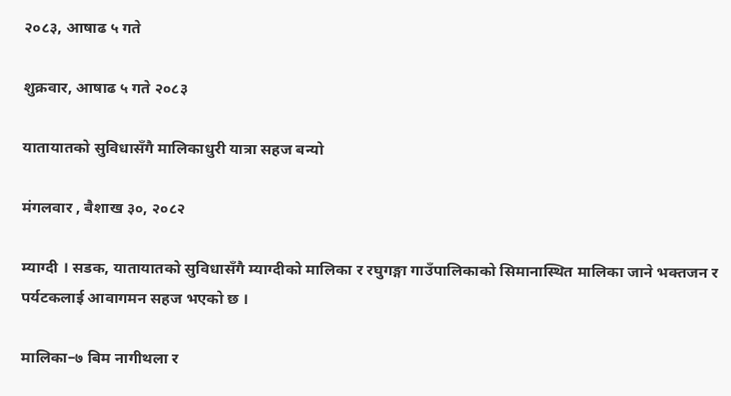२०८३, आषाढ ५ गते

शुक्रवार, आषाढ ५ गते २०८३

यातायातको सुविधासँगै मालिकाधुरी यात्रा सहज बन्यो

मंगलवार , बैशाख ३०, २०८२

म्याग्दी । सडक, यातायातको सुविधासँगै म्याग्दीको मालिका र रघुगङ्गा गाउँपालिकाको सिमानास्थित मालिका जाने भक्तजन र पर्यटकलाई आवागमन सहज भएको छ ।

मालिका–७ बिम नागीथला र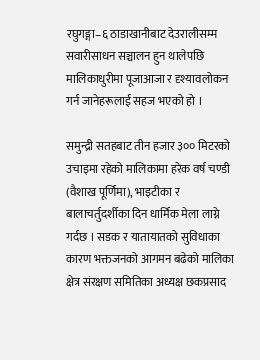रघुगङ्गा–६ ठाडाखानीबाट देउरालीसम्म सवारीसाधन सञ्चालन हुन थालेपछि मालिकाधुरीमा पूजाआजा र दृश्यावलोकन गर्न जानेहरूलाई सहज भएको हो ।

समुन्द्री सतहबाट तीन हजार ३०० मिटरको उचाइमा रहेको मालिकामा हरेक वर्ष चण्डी (वैशाख पूर्णिमा), भाइटीका र बालाचर्तुदर्शीका दिन धार्मिक मेला लाग्ने गर्दछ । सडक र यातायातको सुविधाका कारण भक्तजनको आगमन बढेको मालिका क्षेत्र संरक्षण समितिका अध्यक्ष छकप्रसाद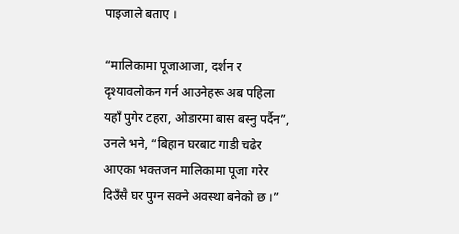पाइजाले बताए ।

“मालिकामा पूजाआजा, दर्शन र दृश्यावलोकन गर्न आउनेहरू अब पहिला यहाँ पुगेर टहरा, ओडारमा बास बस्नु पर्दैन”, उनले भने, “बिहान घरबाट गाडी चढेर आएका भक्तजन मालिकामा पूजा गरेर दिउँसै घर पुग्न सक्ने अवस्था बनेको छ ।”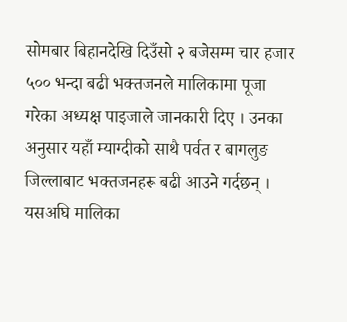सोमबार बिहानदेखि दिउँसो २ बजेसम्म चार हजार ५०० भन्दा बढी भक्तजनले मालिकामा पूजा गरेका अध्यक्ष पाइजाले जानकारी दिए । उनका अनुसार यहाँ म्याग्दीको साथै पर्वत र बागलुङ जिल्लाबाट भक्तजनहरू बढी आउने गर्दछन् । यसअघि मालिका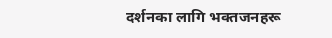दर्शनका लागि भक्तजनहरू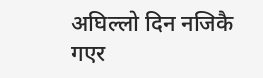अघिल्लो दिन नजिकै गएर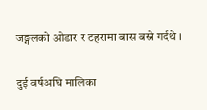जङ्गलको ओडार र टहरामा बास बस्ने गर्दथे ।

दुई वर्षअघि मालिका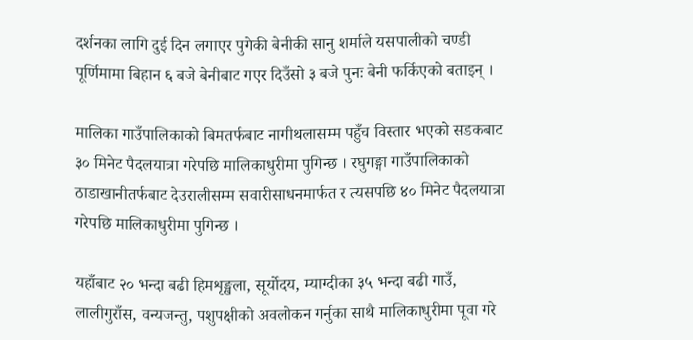दर्शनका लागि दुई दिन लगाएर पुगेकी बेनीकी सानु शर्माले यसपालीको चण्डी पूर्णिमामा बिहान ६ बजे बेनीबाट गएर दिउँसो ३ बजे पुनः बेनी फर्किएको बताइन् ।

मालिका गाउँपालिकाको बिमतर्फबाट नागीथलासम्म पहुँच विस्तार भएको सडकबाट ३० मिनेट पैदलयात्रा गरेपछि मालिकाधुरीमा पुगिन्छ । रघुगङ्गा गाउँपालिकाको ठाडाखानीतर्फबाट देउरालीसम्म सवारीसाधनमार्फत र त्यसपछि ४० मिनेट पैदलयात्रा गरेपछि मालिकाधुरीमा पुगिन्छ ।

यहाँबाट २० भन्दा बढी हिमशृङ्खला, सूर्योदय, म्याग्दीका ३५ भन्दा बढी गाउँ, लालीगुराँस, वन्यजन्तु, पशुपक्षीको अवलोकन गर्नुका साथै मालिकाधुरीमा पूवा गरे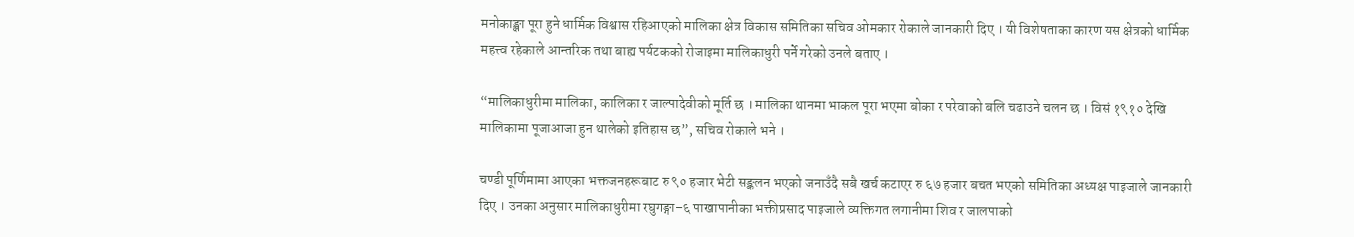मनोकाङ्क्षा पूरा हुने धार्मिक विश्वास रहिआएको मालिका क्षेत्र विकास समितिका सचिव ओमकार रोकाले जानकारी दिए । यी विशेषताका कारण यस क्षेत्रको धार्मिक महत्त्व रहेकाले आन्तरिक तथा बाह्य पर्यटकको रोजाइमा मालिकाधुरी पर्ने गरेको उनले बताए ।

“मालिकाधुरीमा मालिका, कालिका र जाल्पादेवीको मूर्ति छ । मालिका थानमा भाकल पूरा भएमा बोका र परेवाको बलि चढाउने चलन छ । विसं १९१० देखि मालिकामा पूजाआजा हुन थालेको इतिहास छ”, सचिव रोकाले भने ।

चण्डी पूर्णिमामा आएका भक्तजनहरूबाट रु ९० हजार भेटी सङ्कलन भएको जनाउँदै सबै खर्च कटाएर रु ६७ हजार बचत भएको समितिका अध्यक्ष पाइजाले जानकारी दिए । उनका अनुसार मालिकाधुरीमा रघुगङ्गा–६ पाखापानीका भक्तीप्रसाद पाइजाले व्यक्तिगत लगानीमा शिव र जालपाको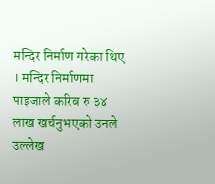मन्दिर निर्माण गरेका थिए । मन्दिर निर्माणमा पाइजाले करिब रु ३४ लाख खर्चनुभएको उनले उल्लेख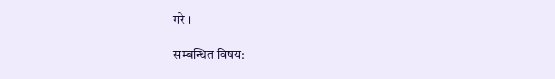गरे ।

सम्बन्धित विषय: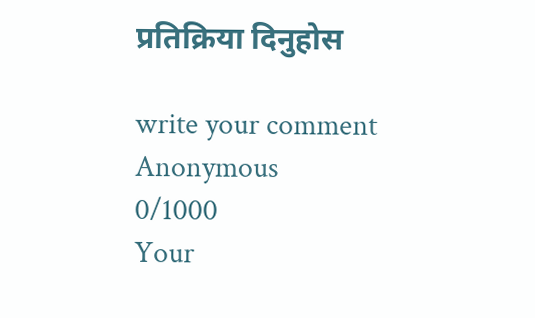प्रतिक्रिया दिनुहोस

write your comment
Anonymous
0/1000
Your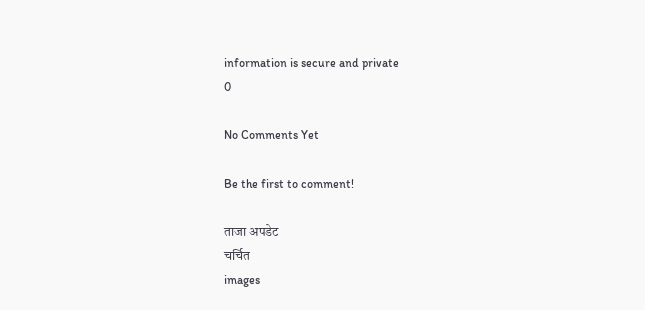information is secure and private
0

No Comments Yet

Be the first to comment!

ताजा अपडेट
चर्चित
images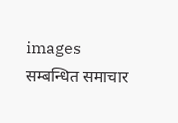images
सम्बन्धित समाचार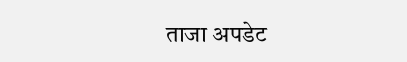ताजा अपडेट